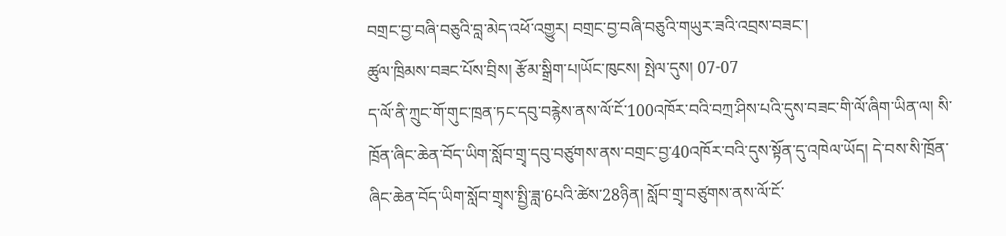བགྲང་བྱ་བཞི་བཅུའི་བླ་མེད་འཕོ་འགྱུར། བགྲང་བྱ་བཞི་བཅུའི་གཡུར་ཟའི་འབྲས་བཟང་།
ཚུལ་ཁྲིམས་བཟང་པོས་བྲིས། རྩོམ་སྒྲིག་པ།ཡོང་ཁུངས། སྤེལ་དུས། 07-07
ད་ལོ་ནི་ཀྲུང་གོ་གུང་ཁྲན་ཏང་དབུ་བརྙེས་ནས་ལོ་ངོ་100འཁོར་བའི་བཀྲ་ཤིས་པའི་དུས་བཟང་གི་ལོ་ཞིག་ཡིན་ལ། སི་ཁྲོན་ཞིང་ཆེན་བོད་ཡིག་སློབ་གྲྭ་དབུ་བཙུགས་ནས་བགྲང་བྱ་40འཁོར་བའི་དུས་སྟོན་དུ་འཁེལ་ཡོད། དེ་བས་སི་ཁྲོན་ཞིང་ཆེན་བོད་ཡིག་སློབ་གྲྭས་སྤྱི་ཟླ་6པའི་ཚེས་28ཉིན། སློབ་གྲྭ་བཙུགས་ནས་ལོ་ངོ་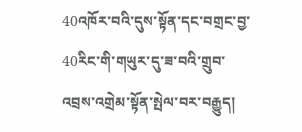40འཁོར་བའི་དུས་སྟོན་དང་བགྲང་བྱ་40རིང་གི་གཡུར་དུ་ཟ་བའི་གྲུབ་འབྲས་འགྲེམ་སྟོན་སྤེལ་བར་བརྒྱུད།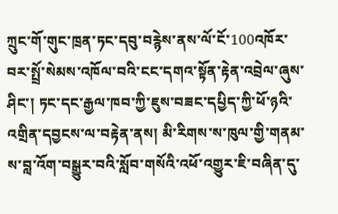ཀྲུང་གོ་གུང་ཁྲན་ཏང་དབུ་བརྙེས་ནས་ལོ་ངོ་100འཁོར་བར་སྤྲོ་སེམས་འཁོལ་བའི་ངང་དགའ་སྟོན་རྟེན་འབྲེལ་ཞུས་ཤིང་། ཏང་དང་རྒྱལ་ཁབ་ཀྱི་ཇུས་བཟང་དཔྱིད་ཀྱི་ཕོ་ཉའི་འགྲིན་དབྱངས་ལ་བརྟེན་ནས། མི་རིགས་ས་ཁུལ་གྱི་གནམ་ས་བླ་འོག་བསྒྱུར་བའི་སློབ་གསོའི་འཕོ་འགྱུར་ཇི་བཞིན་དུ་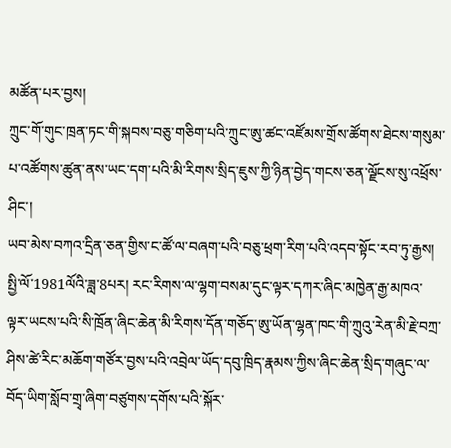མཚོན་པར་བྱས།
ཀྲུང་གོ་གུང་ཁྲན་ཏང་གི་སྐབས་བཅུ་གཅིག་པའི་ཀྲུང་ཨུ་ཚང་འཛོམས་གྲོས་ཚོགས་ཐེངས་གསུམ་པ་འཚོགས་ཚུན་ནས་ཡང་དག་པའི་མི་རིགས་སྲིད་ཇུས་ཀྱི་ཉིན་བྱེད་གངས་ཅན་ལྗོངས་སུ་འཕྲོས་ཤིང་།
ཡབ་མེས་བཀའ་དྲིན་ཅན་གྱིས་ང་ཚོ་ལ་བཞག་པའི་བཅུ་ཕྲག་རིག་པའི་འདབ་སྟོང་རབ་ཏུ་རྒྱས། སྤྱི་ལོ་1981ལོའི་ཟླ་8པར། རང་རིགས་ལ་ལྷག་བསམ་དུང་ལྟར་དཀར་ཞིང་མཁྱེན་རྒྱ་མཁའ་ལྟར་ཡངས་པའི་སི་ཁྲོན་ཞིང་ཆེན་མི་རིགས་དོན་གཅོད་ཨུ་ཡོན་ལྷན་ཁང་གི་ཀྲུའུ་རེན་མི་རྗེ་བཀྲ་ཤིས་ཚེ་རིང་མཆོག་གཙོར་བྱས་པའི་འབྲེལ་ཡོད་དབུ་ཁྲིད་རྣམས་ཀྱིས་ཞིང་ཆེན་སྲིད་གཞུང་ལ་བོད་ཡིག་སློབ་གྲྭ་ཞིག་བཙུགས་དགོས་པའི་སྐོར་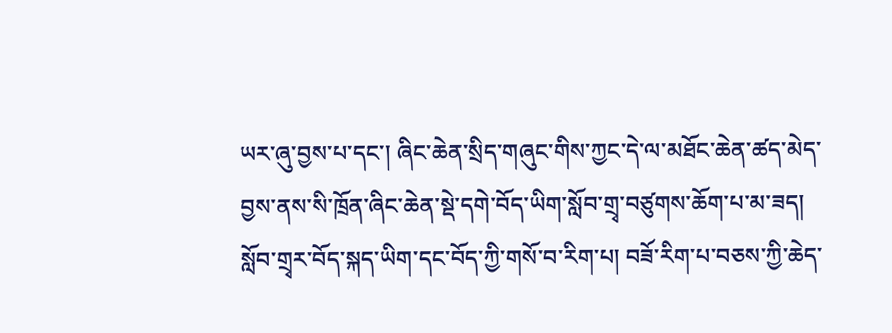ཡར་ཞུ་བྱས་པ་དང་། ཞིང་ཆེན་སྲིད་གཞུང་གིས་ཀྱང་དེ་ལ་མཐོང་ཆེན་ཚད་མེད་བྱས་ནས་སི་ཁྲོན་ཞིང་ཆེན་སྡེ་དགེ་བོད་ཡིག་སློབ་གྲྭ་བཙུགས་ཆོག་པ་མ་ཟད། སློབ་གྲྭར་བོད་སྐད་ཡིག་དང་བོད་ཀྱི་གསོ་བ་རིག་པ། བཟོ་རིག་པ་བཅས་ཀྱི་ཆེད་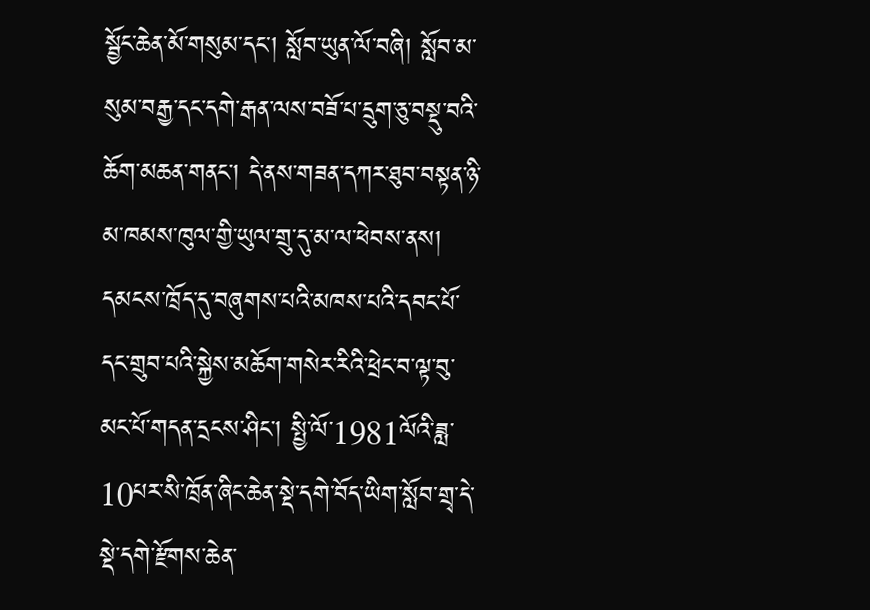སྦྱོང་ཆེན་མོ་གསུམ་དང་། སློབ་ཡུན་ལོ་བཞི། སློབ་མ་སུམ་བརྒྱ་དང་དགེ་རྒན་ལས་བཟོ་པ་དྲུག་ཅུ་བསྡུ་བའི་ཆོག་མཆན་གནང་། དེ་ནས་གཟན་དཀར་ཐུབ་བསྟན་ཉི་མ་ཁམས་ཁུལ་གྱི་ཡུལ་གྲུ་དུ་མ་ལ་ཕེབས་ནས། དམངས་ཁྲོད་དུ་བཞུགས་པའི་མཁས་པའི་དབང་པོ་དང་གྲུབ་པའི་སྐྱེས་མཆོག་གསེར་རིའི་ཕྲེང་བ་ལྟ་བུ་མང་པོ་གདན་དྲངས་ཤིང་། སྤྱི་ལོ་1981ལོའི་ཟླ་10པར་སི་ཁྲོན་ཞིང་ཆེན་སྡེ་དགེ་བོད་ཡིག་སློབ་གྲྭ་དེ་སྡེ་དགེ་རྫོགས་ཆེན་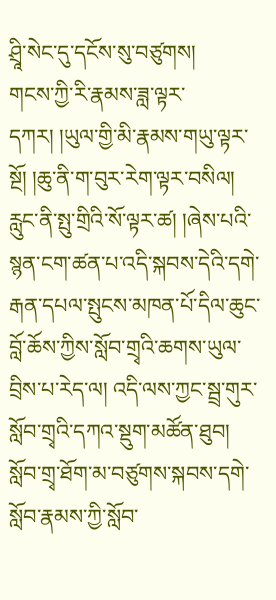ཤྲཱི་སེང་དུ་དངོས་སུ་བཙུགས།
གངས་ཀྱི་རི་རྣམས་ཟླ་ལྟར་དཀར། །ཡུལ་གྱི་མི་རྣམས་གཡུ་ལྟར་སྔོ། །ཆུ་ནི་ག་བུར་རེག་ལྟར་བསིལ། རླུང་ནི་སྤུ་གྲིའི་སོ་ལྟར་ཚ། །ཞེས་པའི་སྙན་ངག་ཚན་པ་འདི་སྐབས་དེའི་དགེ་རྒན་དཔལ་སྤུངས་མཁན་པོ་དིལ་ཆུང་བློ་ཆོས་ཀྱིས་སློབ་གྲྭའི་ཆགས་ཡུལ་བྲིས་པ་རེད་ལ། འདི་ལས་ཀྱང་སྦྲ་གུར་སློབ་གྲྭའི་དཀའ་སྡུག་མཚོན་ཐུབ། སློབ་གྲྭ་ཐོག་མ་བཙུགས་སྐབས་དགེ་སློབ་རྣམས་ཀྱི་སློབ་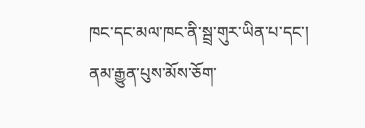ཁང་དང་མལ་ཁང་ནི་སྦྲ་གུར་ཡིན་པ་དང་། ནམ་རྒྱུན་པུས་མོས་ཅོག་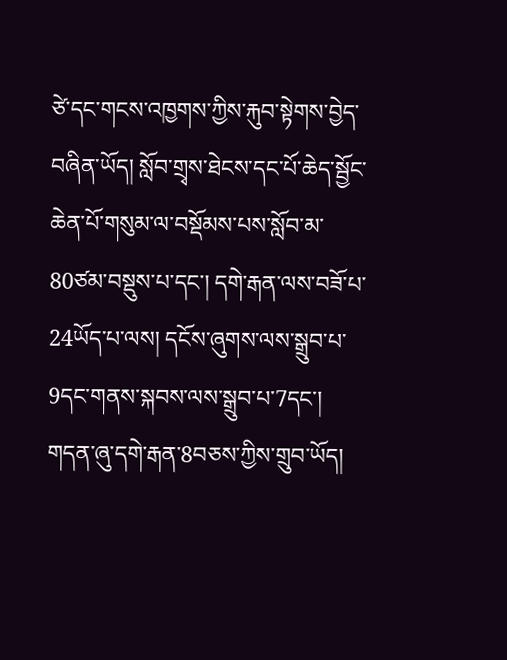ཙེ་དང་གངས་འཁྱགས་ཀྱིས་རྐུབ་སྟེགས་བྱེད་བཞིན་ཡོད། སློབ་གྲྭས་ཐེངས་དང་པོ་ཆེད་སྦྱོང་ཆེན་པོ་གསུམ་ལ་བསྡོམས་པས་སློབ་མ་80ཙམ་བསྡུས་པ་དང་། དགེ་རྒན་ལས་བཟོ་པ་24ཡོད་པ་ལས། དངོས་ཞུགས་ལས་སྒྲུབ་པ་9དང་གནས་སྐབས་ལས་སྒྲུབ་པ་7དང་། གདན་ཞུ་དགེ་རྒན་8བཅས་ཀྱིས་གྲུབ་ཡོད།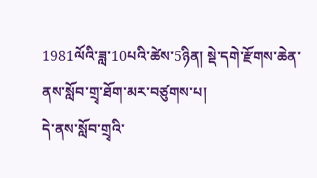1981ལོའི་ཟླ་10པའི་ཚེས་5ཉིན། སྡེ་དགེ་རྫོགས་ཆེན་ནས་སློབ་གྲྭ་ཐོག་མར་བཙུགས་པ།
དེ་ནས་སློབ་གྲྭའི་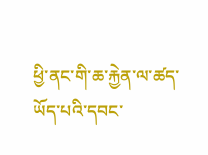ཕྱི་ནང་གི་ཆ་རྐྱེན་ལ་ཚད་ཡོད་པའི་དབང་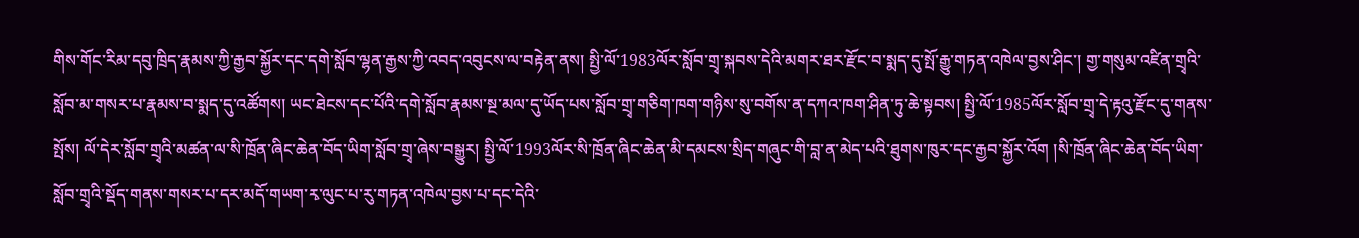གིས་གོང་རིམ་དབུ་ཁྲིད་རྣམས་ཀྱི་རྒྱབ་སྐྱོར་དང་དགེ་སློབ་ལྷན་རྒྱས་ཀྱི་འབད་འབུངས་ལ་བརྟེན་ནས། སྤྱི་ལོ་1983ལོར་སློབ་གྲྭ་སྐབས་དེའི་མགར་ཐར་རྫོང་བ་སྨད་དུ་སྤོ་རྒྱུ་གཏན་འཁེལ་བྱས་ཤིང་། གྱ་གསུམ་འཛིན་གྲྭའི་སློབ་མ་གསར་པ་རྣམས་བ་སྨད་དུ་འཚོགས། ཡང་ཐེངས་དང་པོའི་དགེ་སློབ་རྣམས་སྔ་མལ་དུ་ཡོད་པས་སློབ་གྲྭ་གཅིག་ཁག་གཉིས་སུ་བགོས་ན་དཀའ་ཁག་ཤིན་ཏུ་ཆེ་སྟབས། སྤྱི་ལོ་1985ལོར་སློབ་གྲྭ་དེ་རྟའུ་རྫོང་དུ་གནས་སྤོས། ལོ་དེར་སློབ་གྲྭའི་མཚན་ལ་སི་ཁྲོན་ཞིང་ཆེན་བོད་ཡིག་སློབ་གྲྭ་ཞེས་བསྒྱུར། སྤྱི་ལོ་1993ལོར་སི་ཁྲོན་ཞིང་ཆེན་མི་དམངས་སྲིད་གཞུང་གི་བླ་ན་མེད་པའི་ཐུགས་ཁུར་དང་རྒྱབ་སྐྱོར་འོག །སི་ཁྲོན་ཞིང་ཆེན་བོད་ཡིག་སློབ་གྲྭའི་སྡོད་གནས་གསར་པ་དར་མདོ་གཡག་རྭ་ལུང་པ་རུ་གཏན་འཁེལ་བྱས་པ་དང་དེའི་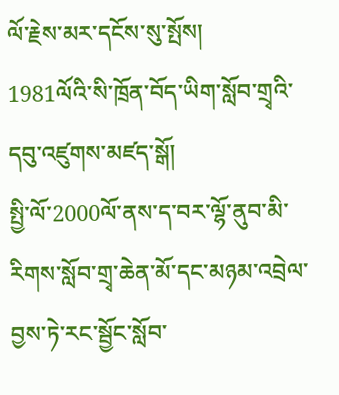ལོ་རྗེས་མར་དངོས་སུ་སྤོས།
1981ལོའི་སི་ཁྲོན་བོད་ཡིག་སློབ་གྲྭའི་དབུ་འཛུགས་མཛད་སྒོ།
སྤྱི་ལོ་2000ལོ་ནས་ད་བར་ལྷོ་ནུབ་མི་རིགས་སློབ་གྲྭ་ཆེན་མོ་དང་མཉམ་འབྲེལ་བྱས་ཏེ་རང་སྦྱོང་སློབ་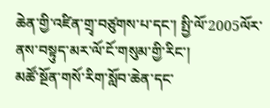ཆེན་གྱི་འཛིན་གྲྭ་བཙུགས་པ་དང་། སྤྱི་ལོ་2005ལོར་ནས་བསྟུད་མར་ལོ་ངོ་གསུམ་གྱི་རིང་།
མཚོ་སྔོན་གསོ་རིག་སློབ་ཆེན་དང་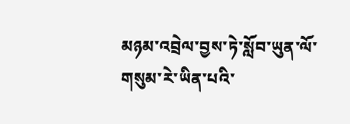མཉམ་འབྲེལ་བྱས་ཏེ་སློབ་ཡུན་ལོ་གསུམ་རེ་ཡིན་པའི་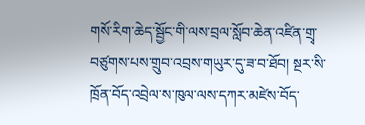གསོ་རིག་ཆེད་སྦྱོང་གི་ལས་བྲལ་སློབ་ཆེན་འཛིན་གྲྭ་བཙུགས་པས་གྲུབ་འབྲས་གཡུར་དུ་ཟ་བ་ཐོབ། སྔར་སི་ཁྲོན་བོད་འབྲེལ་ས་ཁུལ་ལས་དཀར་མཛེས་བོད་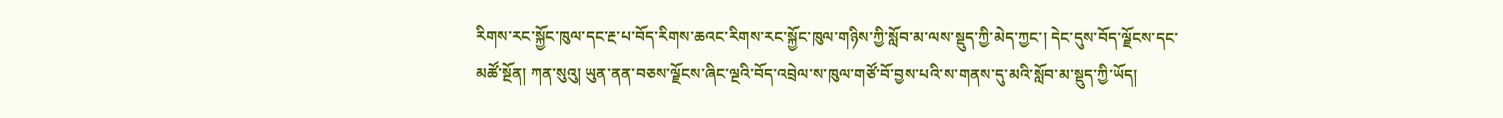རིགས་རང་སྐྱོང་ཁུལ་དང་རྔ་པ་བོད་རིགས་ཆའང་རིགས་རང་སྐྱོང་ཁུལ་གཉིས་ཀྱི་སློབ་མ་ལས་སྡུད་ཀྱི་མེད་ཀྱང་། དེང་དུས་བོད་ལྗོངས་དང་མཚོ་སྔོན། ཀན་སུའུ། ཡུན་ནན་བཅས་ལྗོངས་ཞིང་ལྔའི་བོད་འབྲེལ་ས་ཁུལ་གཙོ་བོ་བྱས་པའི་ས་གནས་དུ་མའི་སློབ་མ་སྡུད་ཀྱི་ཡོད།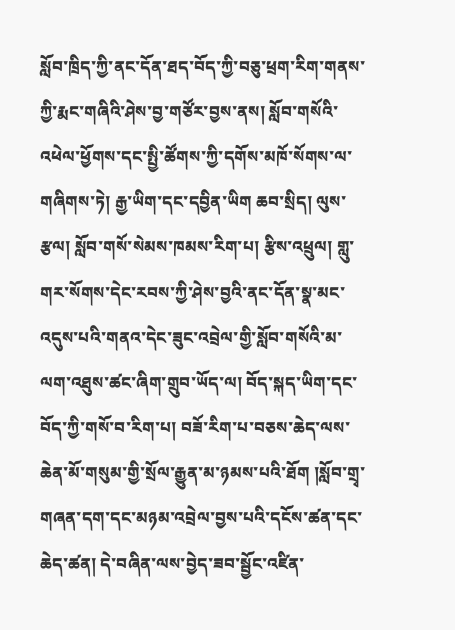སློབ་ཁྲིད་ཀྱི་ནང་དོན་ཐད་བོད་ཀྱི་བཅུ་ཕྲག་རིག་གནས་ཀྱི་རྨང་གཞིའི་ཤེས་བྱ་གཙོར་བྱས་ནས། སློབ་གསོའི་འཕེལ་ཕྱོགས་དང་སྤྱི་ཚོགས་ཀྱི་དགོས་མཁོ་སོགས་ལ་གཞིགས་ཏེ། རྒྱ་ཡིག་དང་དབྱིན་ཡིག ཆབ་སྲིད། ལུས་རྩལ། སློབ་གསོ་སེམས་ཁམས་རིག་པ། རྩིས་འཕྲུལ། གླུ་གར་སོགས་དེང་རབས་ཀྱི་ཤེས་བྱའི་ནང་དོན་སྣ་མང་འདུས་པའི་གནའ་དེང་ཟུང་འབྲེལ་གྱི་སློབ་གསོའི་མ་ལག་འཐུས་ཚང་ཞིག་གྲུབ་ཡོད་ལ། བོད་སྐད་ཡིག་དང་བོད་ཀྱི་གསོ་བ་རིག་པ། བཟོ་རིག་པ་བཅས་ཆེད་ལས་ཆེན་མོ་གསུམ་གྱི་སྲོལ་རྒྱུན་མ་ཉམས་པའི་ཐོག །སློབ་གྲྭ་གཞན་དག་དང་མཉམ་འབྲེལ་བྱས་པའི་དངོས་ཚན་དང་ཆེད་ཚན། དེ་བཞིན་ལས་བྱེད་ཟབ་སྦྱོང་འཛིན་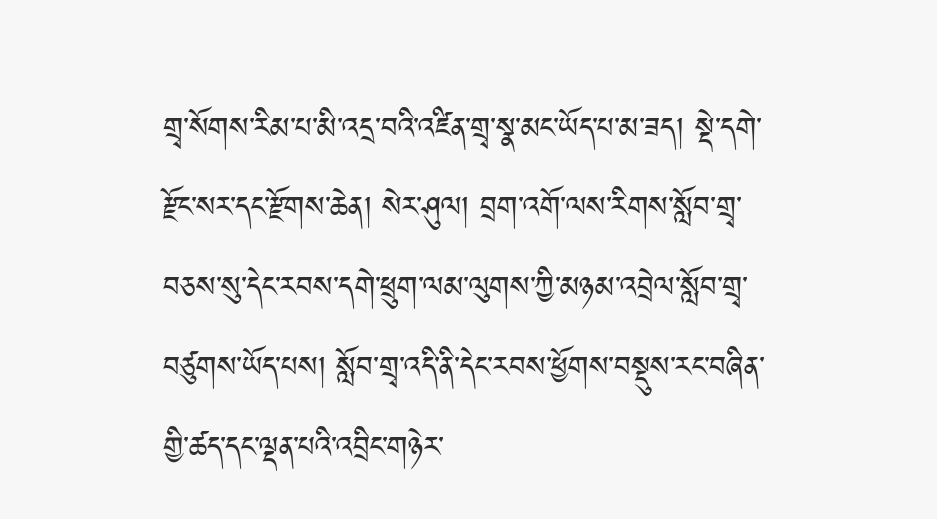གྲྭ་སོགས་རིམ་པ་མི་འདྲ་བའི་འཛིན་གྲྭ་སྣ་མང་ཡོད་པ་མ་ཟད། སྡེ་དགེ་རྫོང་སར་དང་རྫོགས་ཆེན། སེར་ཤུལ། བྲག་འགོ་ལས་རིགས་སློབ་གྲྭ་བཅས་སུ་དེང་རབས་དགེ་ཕྲུག་ལམ་ལུགས་ཀྱི་མཉམ་འབྲེལ་སློབ་གྲྭ་བཙུགས་ཡོད་པས། སློབ་གྲྭ་འདི་ནི་དེང་རབས་ཕྱོགས་བསྡུས་རང་བཞིན་གྱི་ཚད་དང་ལྡན་པའི་འབྲིང་གཉེར་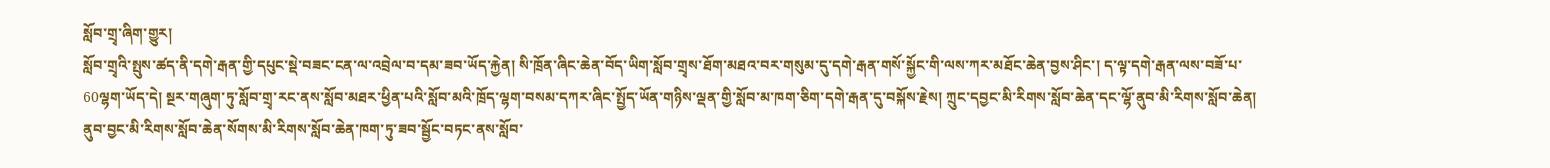སློབ་གྲྭ་ཞིག་གྱུར།
སློབ་གྲྭའི་སྤུས་ཚད་ནི་དགེ་རྒན་གྱི་དཔུང་སྡེ་བཟང་ངན་ལ་འབྲེལ་བ་དམ་ཟབ་ཡོད་རྐྱེན། སི་ཁྲོན་ཞིང་ཆེན་བོད་ཡིག་སློབ་གྲྭས་ཐོག་མཐའ་བར་གསུམ་དུ་དགེ་རྒན་གསོ་སྐྱོང་གི་ལས་ཀར་མཐོང་ཆེན་བྱས་ཤིང་། ད་ལྟ་དགེ་རྒན་ལས་བཟོ་པ་60ལྷག་ཡོད་དེ། སྔར་གཞུག་ཏུ་སློབ་གྲྭ་རང་ནས་སློབ་མཐར་ཕྱིན་པའི་སློབ་མའི་ཁྲོད་ལྷག་བསམ་དཀར་ཞིང་སྤྱོད་ཡོན་གཉིས་ལྡན་གྱི་སློབ་མ་ཁག་ཅིག་དགེ་རྒན་དུ་བསྐོས་རྗེས། ཀྲུང་དབྱང་མི་རིགས་སློབ་ཆེན་དང་ལྷོ་ནུབ་མི་རིགས་སློབ་ཆེན། ནུབ་བྱང་མི་རིགས་སློབ་ཆེན་སོགས་མི་རིགས་སློབ་ཆེན་ཁག་ཏུ་ཟབ་སྦྱོང་བཏང་ནས་སློབ་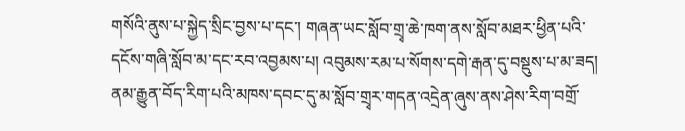གསོའི་ནུས་པ་སྐྱེད་སྲིང་བྱས་པ་དང་། གཞན་ཡང་སློབ་གྲྭ་ཆེ་ཁག་ནས་སློབ་མཐར་ཕྱིན་པའི་དངོས་གཞི་སློབ་མ་དང་རབ་འབྱམས་པ། འབུམས་རམ་པ་སོགས་དགེ་རྒན་དུ་བསྡུས་པ་མ་ཟད། ནམ་རྒྱུན་བོད་རིག་པའི་མཁས་དབང་དུ་མ་སློབ་གྲྭར་གདན་འདྲེན་ཞུས་ནས་ཤེས་རིག་བགྲོ་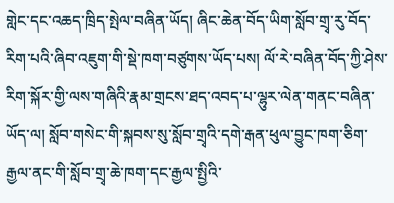གླེང་དང་འཆད་ཁྲིད་སྤེལ་བཞིན་ཡོད། ཞིང་ཆེན་བོད་ཡིག་སློབ་གྲྭ་རུ་བོད་རིག་པའི་ཞིབ་འཇུག་གི་སྡེ་ཁག་བཙུགས་ཡོད་པས། ལོ་རེ་བཞིན་བོད་ཀྱི་ཤེས་རིག་སྐོར་གྱི་ལས་གཞིའི་རྣམ་གྲངས་ཐད་འབད་པ་ལྷུར་ལེན་གནང་བཞིན་ཡོད་ལ། སློབ་གསེང་གི་སྐབས་སུ་སློབ་གྲྭའི་དགེ་རྒན་ཕུལ་བྱུང་ཁག་ཅིག་རྒྱལ་ནང་གི་སློབ་གྲྭ་ཆེ་ཁག་དང་རྒྱལ་སྤྱིའི་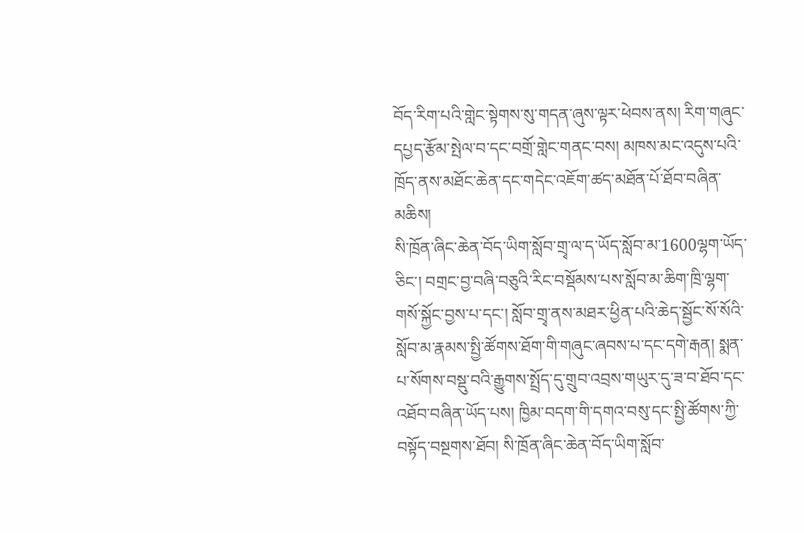བོད་རིག་པའི་གླེང་སྟེགས་སུ་གདན་ཞུས་ལྟར་ཕེབས་ནས། རིག་གཞུང་དཔྱད་རྩོམ་སྤེལ་བ་དང་བགྲོ་གླེང་གནང་བས། མཁས་མང་འདུས་པའི་ཁྲོད་ནས་མཐོང་ཆེན་དང་གདེང་འཇོག་ཚད་མཐོན་པོ་ཐོབ་བཞིན་མཆིས།
སི་ཁྲོན་ཞིང་ཆེན་བོད་ཡིག་སློབ་གྲྭ་ལ་ད་ཡོད་སློབ་མ་1600ལྷག་ཡོད་ཅིང་། བགྲང་བྱ་བཞི་བཅུའི་རིང་བསྡོམས་པས་སློབ་མ་ཆིག་ཁྲི་ལྷག་གསོ་སྐྱོང་བྱས་པ་དང་། སློབ་གྲྭ་ནས་མཐར་ཕྱིན་པའི་ཆེད་སྦྱོང་སོ་སོའི་སློབ་མ་རྣམས་སྤྱི་ཚོགས་ཐོག་གི་གཞུང་ཞབས་པ་དང་དགེ་རྒན། སྨན་པ་སོགས་བསྡུ་བའི་རྒྱུགས་སྤྲོད་དུ་གྲུབ་འབྲས་གཡུར་དུ་ཟ་བ་ཐོབ་དང་འཐོབ་བཞིན་ཡོད་པས། ཁྱིམ་བདག་གི་དགའ་བསུ་དང་སྤྱི་ཚོགས་ཀྱི་བསྟོད་བསྔགས་ཐོབ། སི་ཁྲོན་ཞིང་ཆེན་བོད་ཡིག་སློབ་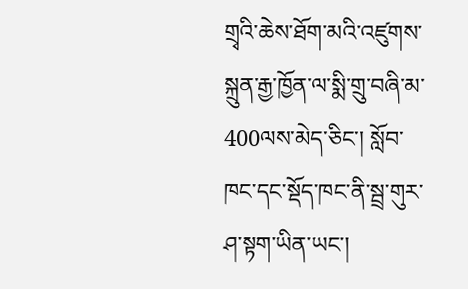གྲྭའི་ཆེས་ཐོག་མའི་འཛུགས་སྐྲུན་རྒྱ་ཁྱོན་ལ་སྨི་གྲུ་བཞི་མ་400ལས་མེད་ཅིང་། སློབ་ཁང་དང་སྡོད་ཁང་ནི་སྦྲ་གུར་ཤ་སྟག་ཡིན་ཡང་།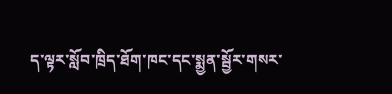ད་ལྟར་སློབ་ཁྲིད་ཐོག་ཁང་དང་སྨྱན་སྦྱོར་གསར་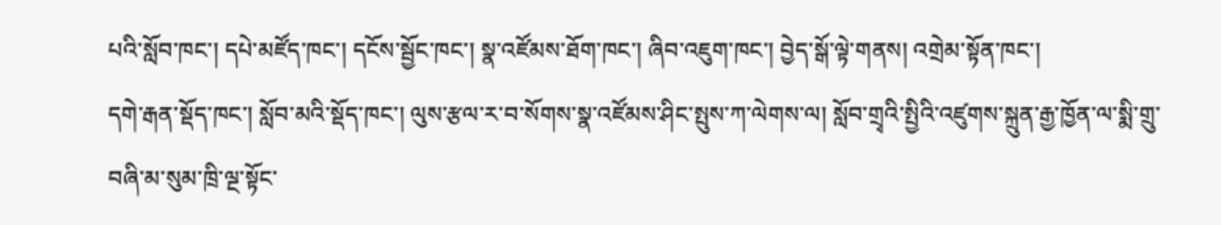པའི་སློབ་ཁང་། དཔེ་མཛོད་ཁང་། དངོས་སྦྱོང་ཁང་། སྣ་འཛོམས་ཐོག་ཁང་། ཞིབ་འཇུག་ཁང་། བྱེད་སྒོ་ལྟེ་གནས། འགྲེམ་སྟོན་ཁང་།
དགེ་རྒན་སྡོད་ཁང་། སློབ་མའི་སྡོད་ཁང་། ལུས་རྩལ་ར་བ་སོགས་སྣ་འཛོམས་ཤིང་སྤུས་ཀ་ལེགས་ལ། སློབ་གྲྭའི་སྤྱིའི་འཛུགས་སྐྲུན་རྒྱ་ཁྱོན་ལ་སྨི་གྲུ་བཞི་མ་སུམ་ཁྲི་ལྔ་སྟོང་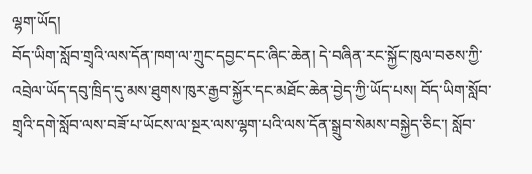ལྷག་ཡོད།
བོད་ཡིག་སློབ་གྲྭའི་ལས་དོན་ཁག་ལ་ཀྲུང་དབྱང་དང་ཞིང་ཆེན། དེ་བཞིན་རང་སྐྱོང་ཁུལ་བཅས་ཀྱི་འབྲེལ་ཡོད་དབུ་ཁྲིད་དུ་མས་ཐུགས་ཁུར་རྒྱབ་སྐྱོར་དང་མཐོང་ཆེན་བྱེད་ཀྱི་ཡོད་པས། བོད་ཡིག་སློབ་གྲྭའི་དགེ་སློབ་ལས་བཟོ་པ་ཡོངས་ལ་སྔར་ལས་ལྷག་པའི་ལས་དོན་སྒྲུབ་སེམས་བསྐྱེད་ཅིང་། སློབ་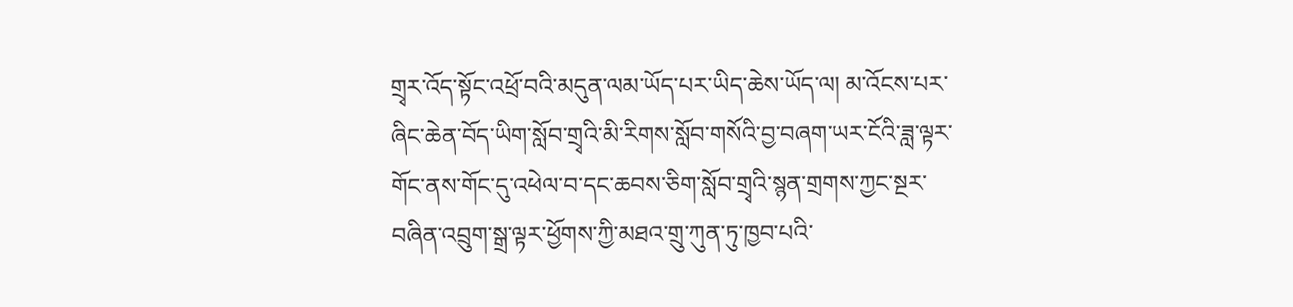གྲྭར་འོད་སྟོང་འཕྲོ་བའི་མདུན་ལམ་ཡོད་པར་ཡིད་ཆེས་ཡོད་ལ། མ་འོངས་པར་ཞིང་ཆེན་བོད་ཡིག་སློབ་གྲྭའི་མི་རིགས་སློབ་གསོའི་བྱ་བཞག་ཡར་ངོའི་ཟླ་ལྟར་གོང་ནས་གོང་དུ་འཕེལ་བ་དང་ཆབས་ཅིག་སློབ་གྲྭའི་སྙན་གྲགས་ཀྱང་སྔར་བཞིན་འབྲུག་སྒྲ་ལྟར་ཕྱོགས་ཀྱི་མཐའ་གྲུ་ཀུན་ཏུ་ཁྱབ་པའི་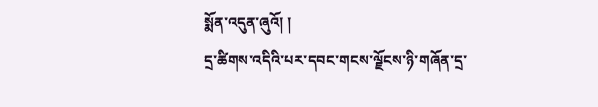སྨོན་འདུན་ཞུའོ། །
དྲ་ཚིགས་འདིའི་པར་དབང་གངས་ལྗོངས་ཉི་གཞོན་དྲ་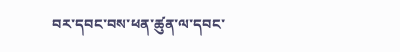བར་དབང་བས་ཕན་ཚུན་ལ་དབང་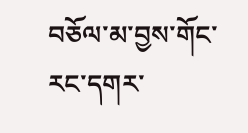བཅོལ་མ་བྱས་གོང་རང་དགར་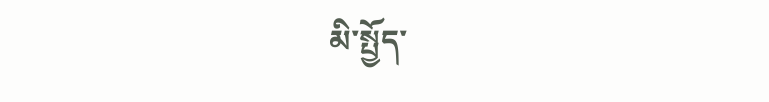མི་སྤྱོད་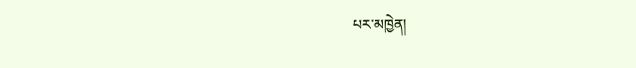པར་མཁྱེན།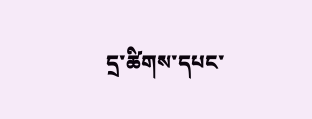དྲ་ཚིགས་དཔང་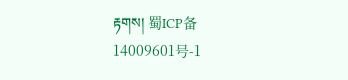རྟགས། 蜀ICP备14009601号-1